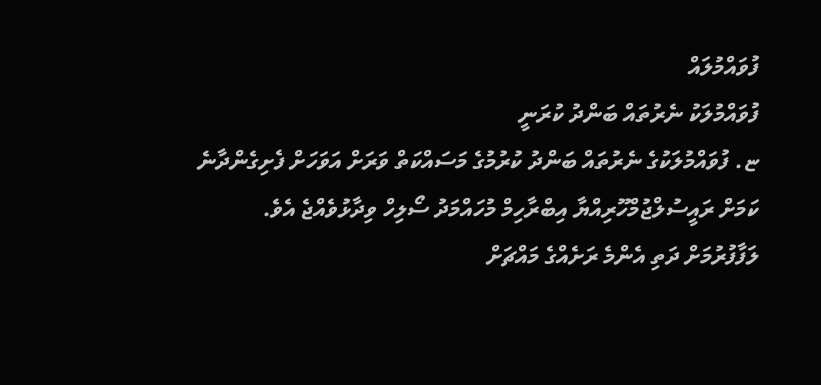ފުވައްމުލައް
ފުވައްމުލަކު ނެރުތައް ބަންދު ކުރަނީ
ޏ. ފުވައްމުލަކުގެ ނެރުތައް ބަންދު ކުރުމުގެ މަސައްކަތް ވަރަށް އަވަހަށް ފެށިގެންދާނެ ކަމަށް ރައީސުލްޖުމްހޫރިއްޔާ އިބްރާހިމް މުހައްމަދު ސޯލިހް ވިދާޅުވެއްޖެ އެވެ.
ލަފާފުރުމަށް ދަތި އެންމެ ރަށެއްގެ މައްޗަށް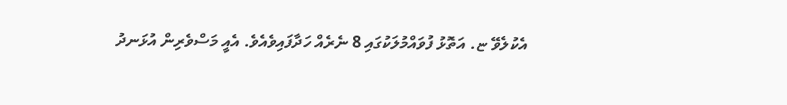އެކުލެވޭ ޏ. އަތޮޅު ފުވައްމުލަކުގައި 8 ނެރެއް ހަދާފައިވެއެވެ. އެއީ މަސްވެރިން އުޅަނދު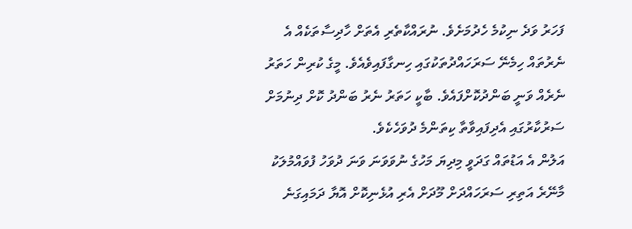ފަހަރު ވަދެ ނިކުމެ ހެދުމަށެވެ. ނުރައްކާތެރި އެތަށް ހާދިސާތަކެއް އެ ނެރުތައް ހިމެނޭ ސަރަހައްދުތަކުގައި ހިނގާފައިވެއެވެ. މީގެ ކުރިން ހަތަރު ނެރެއް ވަނީ ބަންދުކޮށްފައެވެ. ބާކީ ހަތަރު ނެރު ބަންދު ކޮށް ދިނުމަށް ސަރުކާރުގައި އެދިފައިވާތާ ކިތަންމެ ދުވަހެކެވެ.
އަލުން އެ އަޑުތައް ގަދަވީ މިދިޔަ މަހުގެ ނުވަވަނަ ވަނަ ދުވަހު ފުވައްމުލަކު މާނޭރެ އަތިރި ސަރަހައްދަށް މޫދަށް އެރި އުޅެނިކޮށް އޮޔާ ދަމައިގަނެ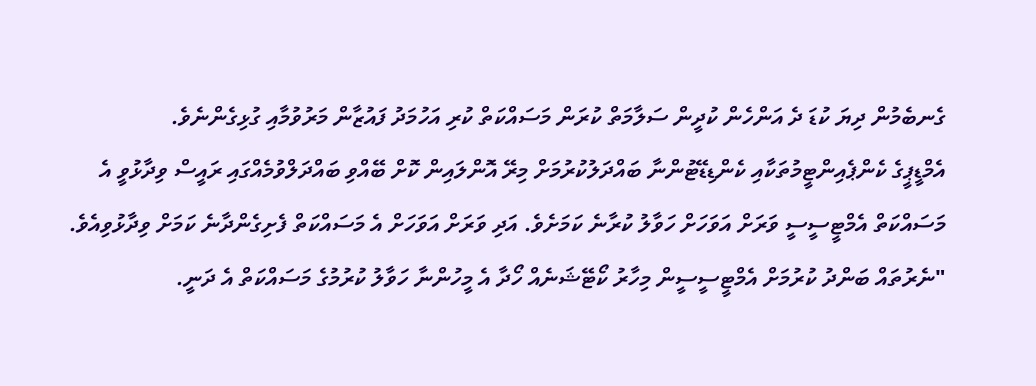ގެނބެމުން ދިޔަ ކުޑަ ދެ އަންހެން ކުދީން ސަލާމަތް ކުރަން މަސައްކަތް ކުރި އަހުމަދު ފައުޒާން މަރުވުމާއި ގުޅިގެންނެވެ.
އެމްޑީޕީގެ ކެންޕެއިންޓީމުތަކާއި ކެންޑިޑޭޓުންނާ ބައްދަލުކުރުމަށް މިރޭ އޮންލައިން ކޮށް ބޭއްވި ބައްދަލްވުމެއްގައި ރައީސް ވިދާޅުވީ އެ މަސައްކަތް އެމްޓީސީސީ ވަރަށް އަވަހަށް ހަވާލު ކުރާނެ ކަމަށެވެ. އަދި ވަރަށް އަވަހަށް އެ މަސައްކަތް ފެށިގެންދާނެ ކަމަށް ވިދާޅުވިއެވެ.
"ނެރުތައް ބަންދު ކުރުމަށް އެމްޓީސީސީން މިހާރު ކޯޓޭޝަނެއް ހޯދާ އެ މީހުންނާ ހަވާލު ކުރުމުގެ މަސައްކަތް އެ ދަނީ.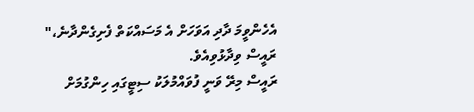އެހެންވީމަ ދާދި އަވަހަށް އެ މަސައްކަތް ފެށިގެންދާނެ،" ރައީސް ވިދާޅުވިއެވެ.
ރައީސް މިރޭ ވަނީ ފުވައްމުލަކު ސިޓީގައި ހިންގުމަށް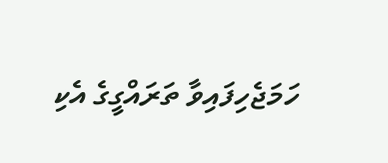ހަމަޖެހިފައިވާ ތަރައްގީގެ އެކި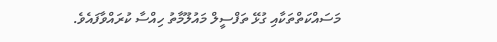މަސައްކަތްތަކާއި ގުޅޭ ތަފްސީލް މައުލޫމާތު ހިއްސާ ކުރައްވާފައެވެ.